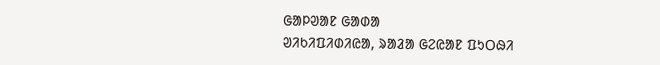ᱜᱟᱞᱣᱟᱱ ᱜᱟᱰᱟ
ᱣᱤᱠᱤᱯᱤᱰᱤᱭᱟ, ᱨᱟᱲᱟ ᱜᱮᱭᱟᱱ ᱯᱩᱛᱷᱤ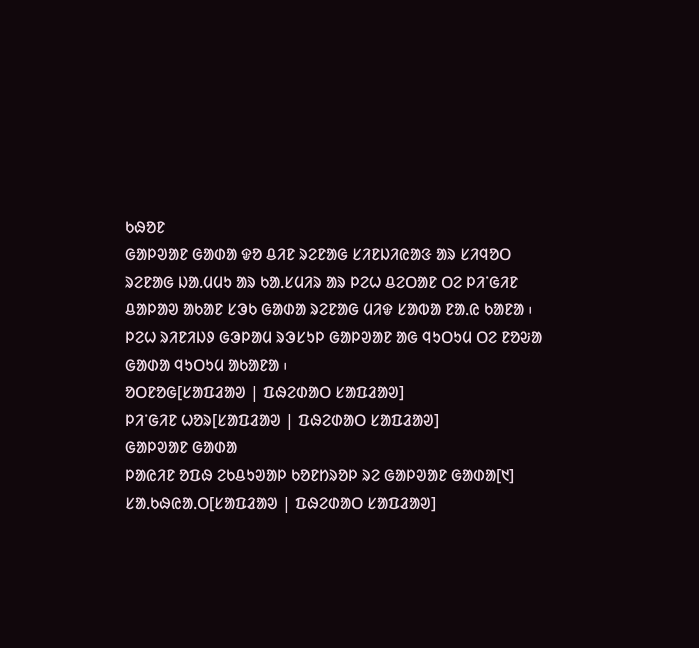ᱠᱷᱚᱱ
ᱜᱟᱞᱣᱟᱱ ᱜᱟᱰᱟ ᱫᱚ ᱪᱤᱱ ᱨᱮᱱᱟᱜ ᱥᱤᱱᱡᱤᱭᱟᱝ ᱟᱨ ᱥᱤᱧᱚᱛ ᱨᱮᱱᱟᱜ ᱡᱟᱹᱢᱢᱩ ᱟᱨ ᱠᱟᱹᱥᱢᱤᱨ ᱟᱨ ᱞᱮᱦ ᱪᱮᱛᱟᱱ ᱛᱮ ᱞᱤᱸᱜᱤᱱ ᱪᱟᱞᱟᱣ ᱟᱠᱟᱱ ᱥᱳᱠ ᱜᱟᱰᱟ ᱨᱮᱱᱟᱜ ᱢᱤᱫ ᱥᱟᱵᱟ ᱱᱟᱹᱭ ᱠᱟᱱᱟ ᱾ ᱞᱮᱦ ᱨᱤᱱᱤᱡᱽ ᱜᱳᱞᱟᱢ ᱨᱳᱥᱩᱞ ᱜᱟᱞᱣᱟᱱ ᱟᱜ ᱧᱩᱛᱩᱢ ᱛᱮ ᱱᱚᱶᱟ ᱜᱟᱰᱟ ᱧᱩᱛᱩᱢ ᱟᱠᱟᱱᱟ ᱾
ᱚᱛᱱᱚᱜ[ᱥᱟᱯᱲᱟᱣ | ᱯᱷᱮᱰᱟᱛ ᱥᱟᱯᱲᱟᱣ]
ᱞᱤᱸᱜᱤᱱ ᱦᱚᱨ[ᱥᱟᱯᱲᱟᱣ | ᱯᱷᱮᱰᱟᱛ ᱥᱟᱯᱲᱟᱣ]
ᱜᱟᱞᱣᱟᱱ ᱜᱟᱰᱟ
ᱞᱟᱭᱤᱱ ᱚᱯᱷ ᱮᱠᱪᱩᱣᱟᱞ ᱠᱚᱱᱴᱨᱚᱞ ᱨᱮ ᱜᱟᱞᱣᱟᱱ ᱜᱟᱰᱟ[᱑]
ᱥᱟᱹᱠᱷᱭᱟᱹᱛ[ᱥᱟᱯᱲᱟᱣ | ᱯᱷᱮᱰᱟᱛ ᱥᱟᱯᱲᱟᱣ]